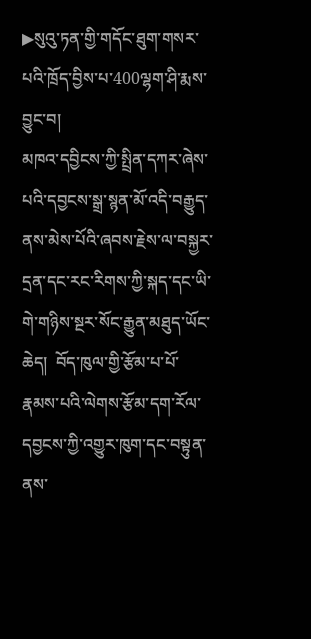▶སུའུ་ཏན་གྱི་གདོང་ཐུག་གསར་པའི་ཁྲོད་བྱིས་པ་400ལྷག་ཤི་རྨས་བྱུང་བ།
མཁའ་དབྱིངས་ཀྱི་སྤྲིན་དཀར་ཞེས་པའི་དབྱངས་སྒྲ་སྙན་མོ་འདི་བརྒྱུད་ནས་མེས་པོའི་ཞབས་རྗེས་ལ་བསྐྱར་དྲན་དང་རང་རིགས་ཀྱི་སྐད་དང་ཡི་གེ་གཉིས་སྔར་སོང་རྒྱུན་མཐུད་ཡོང་ཆེད།  བོད་ཁུལ་གྱི་རྩོམ་པ་པོ་རྣམས་པའི་ལེགས་རྩོམ་དག་རོལ་དབྱངས་ཀྱི་འགྱུར་ཁུག་དང་བསྟུན་ནས་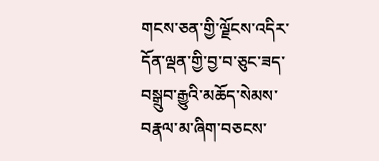གངས་ཅན་གྱི་ལྗོངས་འདིར་དོན་ལྡན་གྱི་བྱ་བ་ཅུང་ཟད་བསྒྲུབ་རྒྱུའི་མཆོད་སེམས་བརྣལ་མ་ཞིག་བཅངས་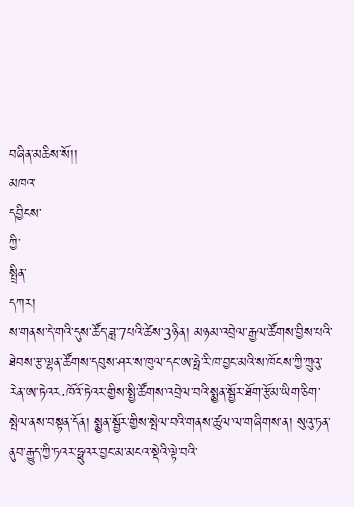བཞིན་མཆིས་སོ།།
མཁའ་
དབྱིངས་
ཀྱི་
སྤྲིན་
དཀར།
ས་གནས་དེ་གའི་དུས་ཚོད་ཟླ་7པའི་ཚེས་3ཉིན། མཉམ་འབྲེལ་རྒྱལ་ཚོགས་བྱིས་པའི་ཐེབས་རྩ་ལྷན་ཚོགས་དབུས་ཤར་ས་ཁུལ་དང་ཨ་ཧྥེ་རི་ཁ་བྱང་མའི་ས་ཁོངས་ཀྱི་ཀྲུའུ་རེན་ཨ་ཏེའར·ཁོའོ་ཏེའར་གྱིས་སྤྱི་ཚོགས་འབྲེལ་བའི་སྨྱན་སྦྱོར་ཐོག་རྩོམ་ཡིག་ཅིག་སྤེལ་ནས་བསྟན་དོན། སྨྱན་སྦྱོར་གྱིས་སྤེལ་བའི་གནས་ཚུལ་ལ་གཞིགས་ན། སུའུ་ཏན་ནུབ་རྒྱུད་ཀྱི་ཏའར་ཧྥུའར་བྱང་མ་མངའ་སྡེའི་ལྟེ་བའི་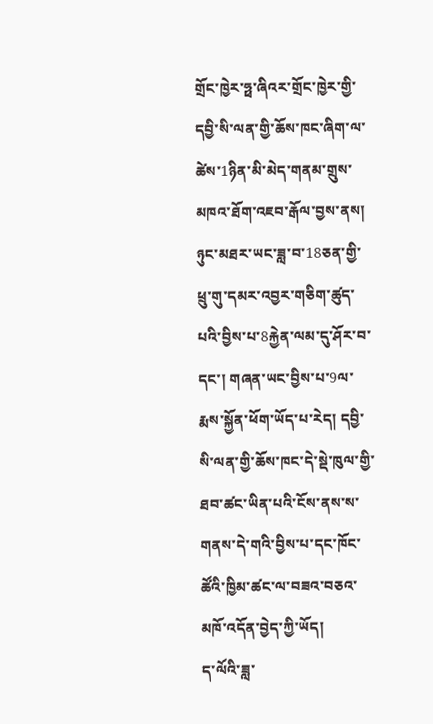གྲོང་ཁྱེར་ཧྥ་ཞིའར་གྲོང་ཁྱེར་གྱི་དབྱི་སི་ལན་གྱི་ཆོས་ཁང་ཞིག་ལ་ཚེས་1ཉིན་མི་མེད་གནམ་གྲུས་མཁའ་ཐོག་འཇབ་རྒོལ་བྱས་ནས། ཉུང་མཐར་ཡང་ཟླ་བ་18ཅན་གྱི་ཕྲུ་གུ་དམར་འབྱར་གཅིག་ཚུད་པའི་བྱིས་པ་8རྐྱེན་ལམ་དུ་ཤོར་བ་དང་། གཞན་ཡང་བྱིས་པ་9ལ་རྨས་སྐྱོན་ཕོག་ཡོད་པ་རེད། དབྱི་སི་ལན་གྱི་ཆོས་ཁང་དེ་སྡེ་ཁུལ་གྱི་ཐབ་ཚང་ཡིན་པའི་ངོས་ནས་ས་གནས་དེ་གའི་བྱིས་པ་དང་ཁོང་ཚོའི་ཁྱིམ་ཚང་ལ་བཟའ་བཅའ་མཁོ་འདོན་བྱེད་ཀྱི་ཡོད།
ད་ལོའི་ཟླ་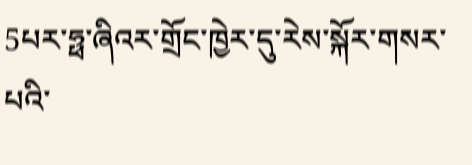5པར་ཧྥ་ཞིའར་གྲོང་ཁྱེར་དུ་རེས་སྐོར་གསར་པའི་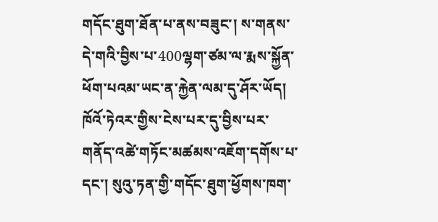གདོང་ཐུག་ཐོན་པ་ནས་བཟུང་། ས་གནས་དེ་གའི་བྱིས་པ་400ལྷག་ཙམ་ལ་རྨས་སྐྱོན་ཕོག་པའམ་ཡང་ན་རྐྱེན་ལམ་དུ་ཤོར་ཡོད། ཁོའོ་ཏེའར་གྱིས་ངེས་པར་དུ་བྱིས་པར་གནོད་འཚེ་གཏོང་མཚམས་འཇོག་དགོས་པ་དང་། སུའུ་ཏན་གྱི་གདོང་ཐུག་ཕྱོགས་ཁག་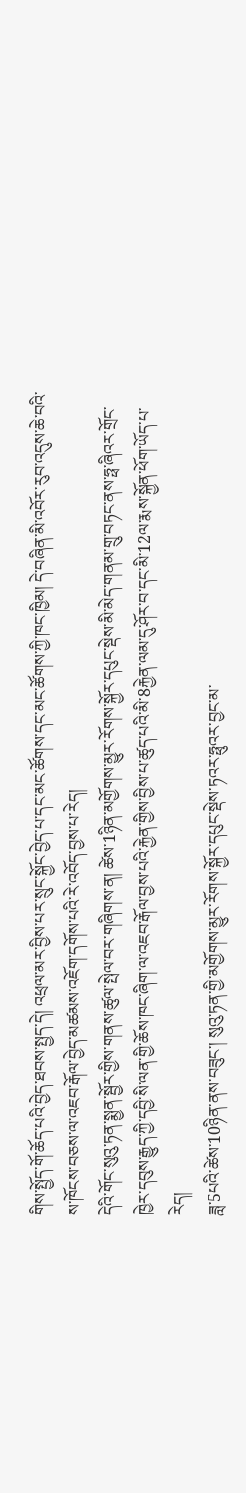གིས་སྤྱོད་གོ་ཆོད་པའི་བྱེད་ཐབས་སྤྱད་དེ། འཕྲལ་མར་བྱིས་པར་སྲུང་སྐྱོང་བྱེད་པ་དང་མང་ཚོགས་དང་མང་ཚོགས་ཀྱི་ཁང་ཁྱིམ། དེ་བཞིན་མི་འབོར་རུབ་འདུས་ཆེ་བའི་ས་ཁོངས་བཅས་ལ་འཇབ་རྒོལ་བྱེད་མཚམས་འཇོག་དགོས་པའི་རེ་འབོད་བྱས་པ་རེད།
དེའི་གོང་སུའུ་ཏན་སྨྱན་སྦྱོར་གྱིས་གནས་ཚུལ་སྤེལ་བར་གཞིགས་ན། ཚེས་1ཉིན་མགྱོགས་མྱུར་རོགས་སྐྱོར་དཔུང་སྡེས་མི་མེད་གནམ་གྲུ་བཏང་ནས་ཧྥ་ཞིའར་གྲོང་ཁྱེར་དབུས་རྒྱུད་ཀྱི་དབྱི་སི་ལན་གྱི་ཆོས་ཁང་ཞིག་ལ་འཇབ་རྒོལ་བྱས་པའི་རྐྱེན་གྱིས་བྱིས་པ་ཚུད་པའི་མི་8རྐྱེན་ལམ་དུ་ཤོར་བ་དང་མི་12ལ་རྨས་སྐྱོན་ཕོག་ཡོད་པ་རེད།
ཟླ་5པའི་ཚེས་10ཉིན་ནས་བཟུང་། སུའུ་ཏན་གྱི་མགྱོགས་མྱུར་རོགས་སྐྱོར་དཔུང་སྡེས་ཏའར་ཧྥུའར་བྱང་མ་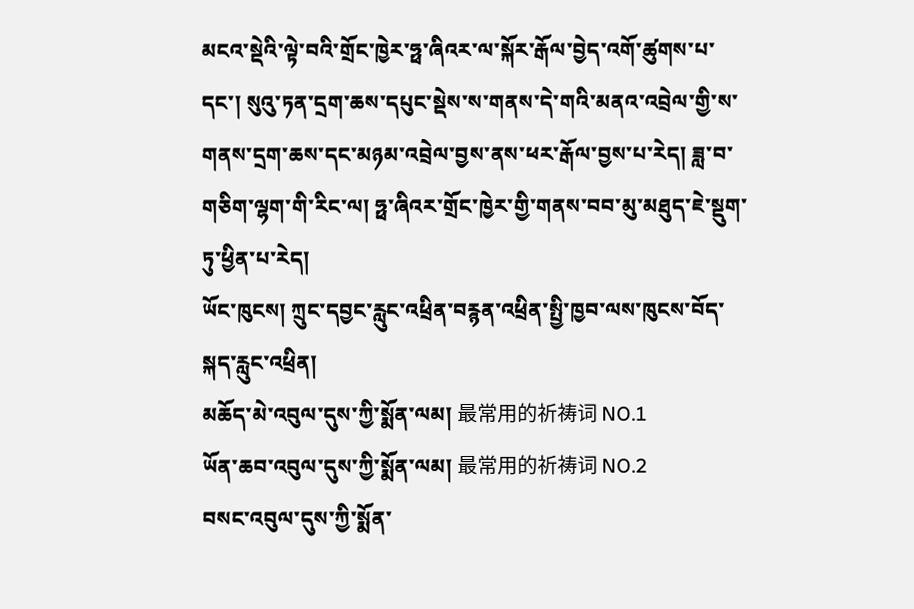མངའ་སྡེའི་ལྟེ་བའི་གྲོང་ཁྱེར་ཧྥ་ཞིའར་ལ་སྐོར་རྒོལ་བྱེད་འགོ་ཚུགས་པ་དང་། སུའུ་ཏན་དྲག་ཆས་དཔུང་སྡེས་ས་གནས་དེ་གའི་མནའ་འབྲེལ་གྱི་ས་གནས་དྲག་ཆས་དང་མཉམ་འབྲེལ་བྱས་ནས་ཕར་རྒོལ་བྱས་པ་རེད། ཟླ་བ་གཅིག་ལྷག་གི་རིང་ལ། ཧྥ་ཞིའར་གྲོང་ཁྱེར་གྱི་གནས་བབ་མུ་མཐུད་ཇེ་སྡུག་ཏུ་ཕྱིན་པ་རེད།
ཡོང་ཁུངས། ཀྲུང་དབྱང་རླུང་འཕྲིན་བརྙན་འཕྲིན་སྤྱི་ཁྱབ་ལས་ཁུངས་བོད་སྐད་རླུང་འཕྲིན།
མཆོད་མེ་འབུལ་དུས་ཀྱི་སྨོན་ལམ། 最常用的祈祷词 NO.1
ཡོན་ཆབ་འབུལ་དུས་ཀྱི་སྨོན་ལམ། 最常用的祈祷词 NO.2
བསང་འབུལ་དུས་ཀྱི་སྨོན་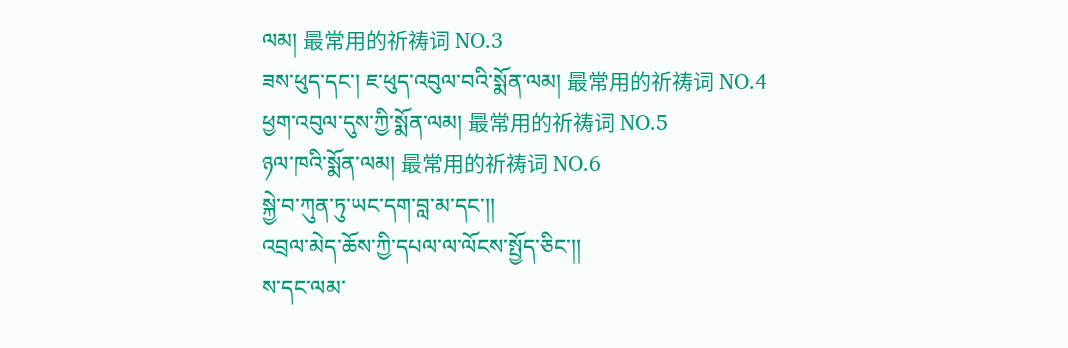ལམ། 最常用的祈祷词 NO.3
ཟས་ཕུད་དང་། ཇ་ཕུད་འབུལ་བའི་སྨོན་ལམ། 最常用的祈祷词 NO.4
ཕྱག་འབུལ་དུས་ཀྱི་སྨོན་ལམ། 最常用的祈祷词 NO.5
ཉལ་ཁའི་སྨོན་ལམ། 最常用的祈祷词 NO.6
སྐྱེ་བ་ཀུན་ཏུ་ཡང་དག་བླ་མ་དང་།།
འབྲལ་མེད་ཆོས་ཀྱི་དཔལ་ལ་ལོངས་སྤྱོད་ཅིང་།།
ས་དང་ལམ་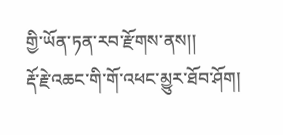གྱི་ཡོན་ཏན་རབ་རྫོགས་ནས།།
རྡོ་རྗེ་འཆང་གི་གོ་འཕང་མྱུར་ཐོབ་ཤོག།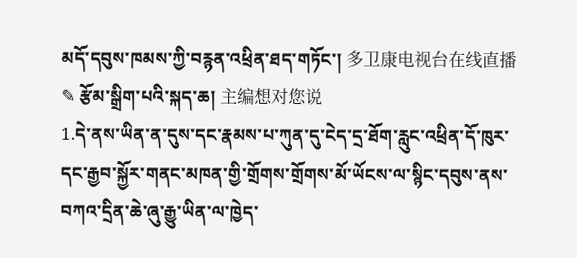མདོ་དབུས་ཁམས་ཀྱི་བརྙན་འཕྲིན་ཐད་གཏོང་། 多卫康电视台在线直播
✎ རྩོམ་སྒྲིག་པའི་སྐད་ཆ། 主编想对您说
1.དེ་ནས་ཡིན་ན་དུས་དང་རྣམས་པ་ཀུན་དུ་ངེད་དྲ་ཐོག་རླུང་འཕྲིན་དོ་ཁུར་དང་རྒྱབ་སྐྱོར་གནང་མཁན་གྱི་གྲོགས་གྲོགས་མོ་ཡོངས་ལ་སྙིང་དབུས་ནས་བཀའ་དྲིན་ཆེ་ཞུ་རྒྱུ་ཡིན་ལ་ཁྱེད་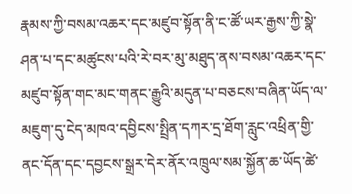རྣམས་ཀྱི་བསམ་འཆར་དང་མཛུབ་སྟོན་ནི་ང་ཚོ་ཡར་རྒྱས་ཀྱི་སྣེ་ཤན་པ་དང་མཚུངས་པའི་རེ་བར་མུ་མཐུད་ནས་བསམ་འཆར་དང་མཛུབ་སྟོན་གང་མང་གནང་རྒྱུའི་མདུན་པ་བཅངས་བཞིན་ཡོད་ལ་མཇུག་དུ་ངེད་མཁའ་དབྱིངས་སྤྲིན་དཀར་དྲ་ཐོག་རླུང་འཕྲིན་གྱི་ནང་དོན་དང་དབྱངས་སྒྲར་དེར་ནོར་འཁྲུལ་སམ་སྐྱོན་ཆ་ཡོད་ཚེ་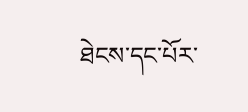ཐེངས་དང་པོར་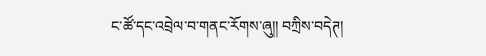ང་ཚོ་དང་འབྲེལ་བ་གནང་རོགས་ཞུ།། བཀྲིས་བདེཊ།